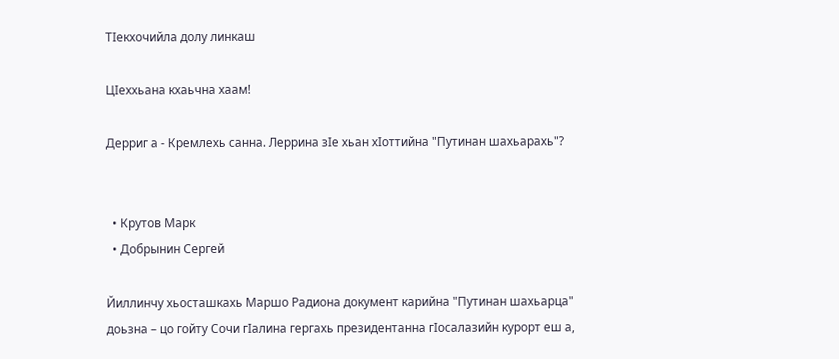ТIекхочийла долу линкаш

ЦIеххьана кхаьчна хаам!

Дерриг а - Кремлехь санна. Леррина зIе хьан хIоттийна "Путинан шахьарахь"?


  • Крутов Марк
  • Добрынин Сергей

Йиллинчу хьосташкахь Маршо Радиона документ карийна "Путинан шахьарца" доьзна – цо гойту Сочи гIалина гергахь президентанна гIосалазийн курорт еш а,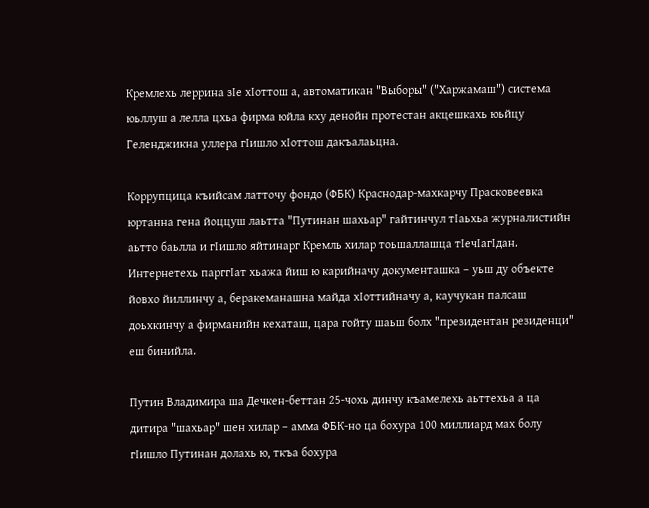Кремлехь леррина зIе хIоттош а, автоматикан "Выборы" ("Харжамаш") система юьллуш а лелла цхьа фирма юйла кху денойн протестан акцешкахь юьйцу Геленджикна уллера гIишло хIоттош дакъалаьцна.

Коррупцица къийсам латточу фондо (ФБК) Краснодар-махкарчу Прасковеевка юртанна гена йоццуш лаьтта "Путинан шахьар" гайтинчул тIаьхьа журналистийн аьтто баьлла и гIишло яйтинарг Кремль хилар тоьшаллашца тIечIагIдан. Интернетехь парггIат хьажа йиш ю карийначу документашка – уьш ду объекте йовхо йиллинчу а, беракеманашна майда хIоттийначу а, каучукан палсаш доьхкинчу а фирманийн кехаташ, цара гойту шаьш болх "президентан резиденци" еш бинийла.

Путин Владимира ша Дечкен-беттан 25-чохь динчу къамелехь аьттехьа а ца дитира "шахьар" шен хилар – амма ФБК-но ца бохура 100 миллиард мах болу гIишло Путинан долахь ю, ткъа бохура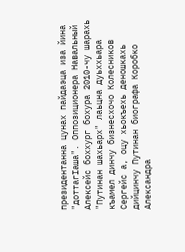президентанна цунах пайдаэца иза йина "доттагIаша". Оппозиционера Навальный Алексейс боххург бохура 2010-чу шарахь "Путинан шахьарх" лаьцна дуьххьара къамел динчу бизнесхочо Колесников Сергейс а, оцу хьокъехь деношкахь дийцинчу Путинан биографа Коробко Александра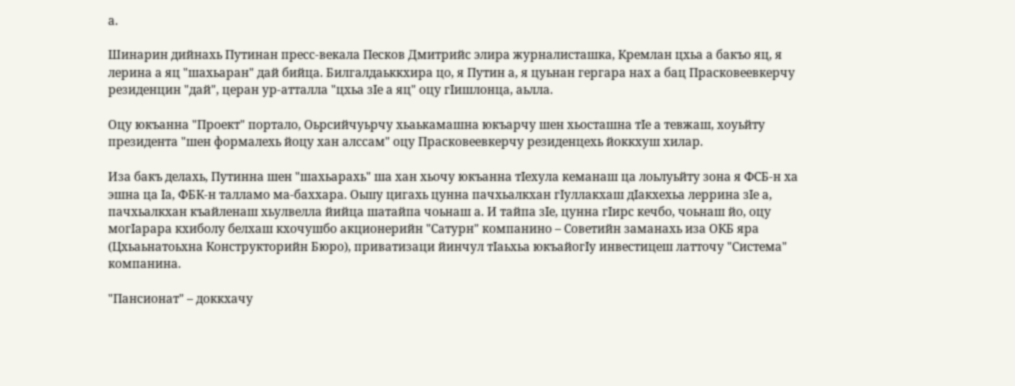а.

Шинарин дийнахь Путинан пресс-векала Песков Дмитрийс элира журналисташка, Кремлан цхьа а бакъо яц, я лерина а яц "шахьаран" дай бийца. Билгалдаьккхира цо, я Путин а, я цуьнан гергара нах а бац Прасковеевкерчу резиденцин "дай", церан ур-атталла "цхьа зIе а яц" оцу гIишлонца, аьлла.

Оцу юкъанна "Проект" портало, Оьрсийчуьрчу хьаькамашна юкъарчу шен хьосташна тIе а тевжаш, хоуьйту президента "шен формалехь йоцу хан алссам" оцу Прасковеевкерчу резиденцехь йоккхуш хилар.

Иза бакъ делахь, Путинна шен "шахьарахь" ша хан хьочу юкъанна тIехула кеманаш ца лоьлуьйту зона я ФСБ-н ха эшна ца Iа, ФБК-н талламо ма-баххара. Оьшу цигахь цунна пачхьалкхан гIуллакхаш дIакхехьа леррина зIе а, пачхьалкхан къайленаш хьулвелла йийца шатайпа чоьнаш а. И тайпа зIе, цунна гIирс кечбо, чоьнаш йо, оцу могIарара кхиболу белхаш кхочушбо акционерийн "Сатурн" компанино – Советийн заманахь иза ОКБ яра (Цхьаьнатоьхна Конструкторийн Бюро), приватизаци йинчул тIаьхьа юкъайогIу инвестицеш латточу "Система" компанина.

"Пансионат" – доккхачу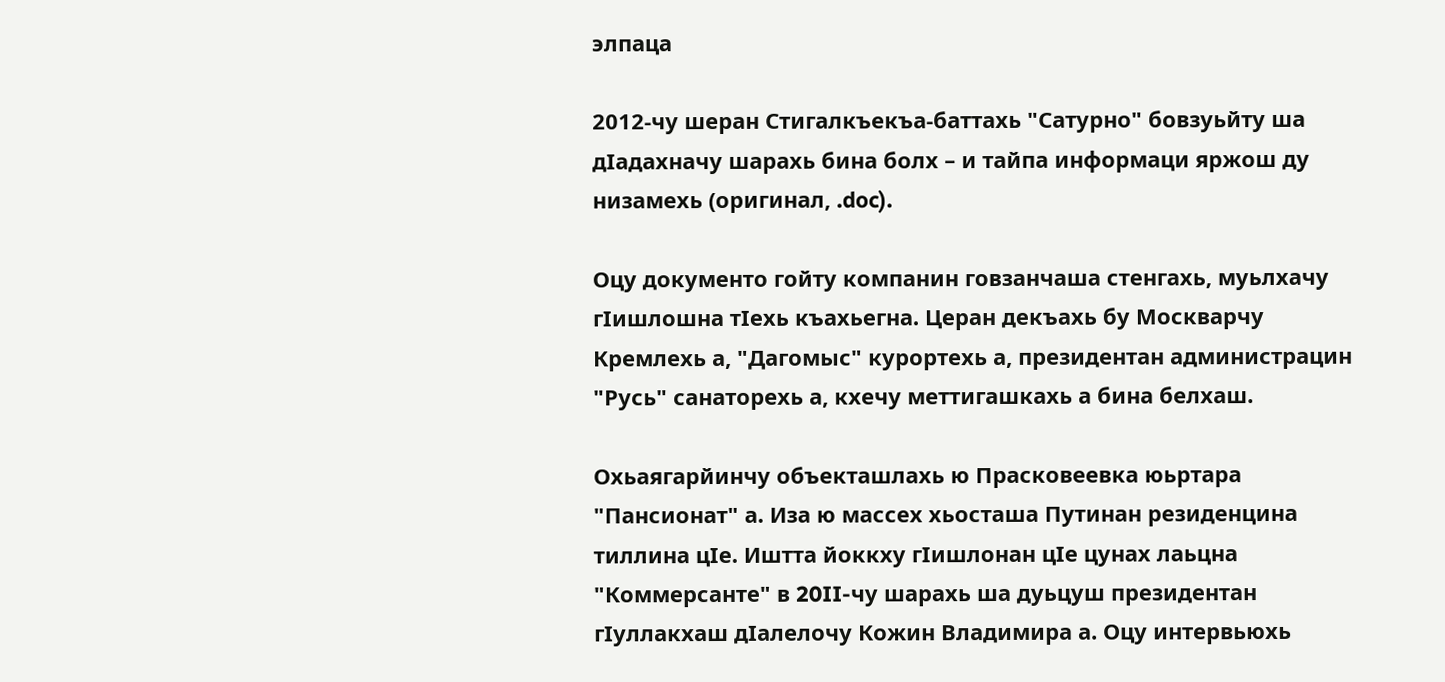элпаца

2012-чу шеран Стигалкъекъа-баттахь "Сатурно" бовзуьйту ша дIадахначу шарахь бина болх – и тайпа информаци яржош ду низамехь (оригинал, .doc).

Оцу документо гойту компанин говзанчаша стенгахь, муьлхачу гIишлошна тIехь къахьегна. Церан декъахь бу Москварчу Кремлехь а, "Дагомыс" курортехь а, президентан администрацин "Русь" санаторехь а, кхечу меттигашкахь а бина белхаш.

Охьаягарйинчу объекташлахь ю Прасковеевка юьртара "Пансионат" а. Иза ю массех хьосташа Путинан резиденцина тиллина цIе. Иштта йоккху гIишлонан цIе цунах лаьцна "Коммерсанте" в 20II-чу шарахь ша дуьцуш президентан гIуллакхаш дIалелочу Кожин Владимира а. Оцу интервьюхь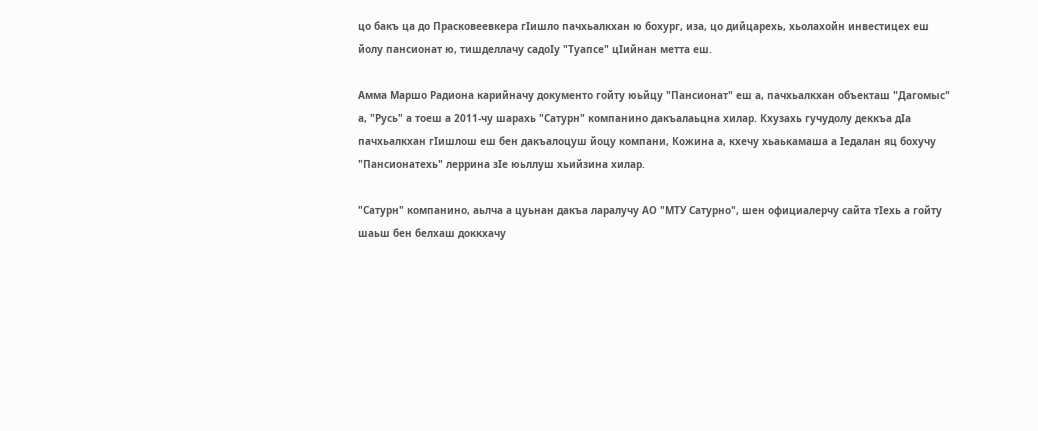цо бакъ ца до Прасковеевкера гIишло пачхьалкхан ю бохург, иза, цо дийцарехь, хьолахойн инвестицех еш йолу пансионат ю, тишделлачу садоIу "Туапсе" цIийнан метта еш.

Амма Маршо Радиона карийначу документо гойту юьйцу "Пансионат" еш а, пачхьалкхан объекташ "Дагомыс" а, "Русь" а тоеш а 2011-чу шарахь "Сатурн" компанино дакъалаьцна хилар. Кхузахь гучудолу деккъа дIа пачхьалкхан гIишлош еш бен дакъалоцуш йоцу компани, Кожина а, кхечу хьаькамаша а Iедалан яц бохучу "Пансионатехь" леррина зIе юьллуш хьийзина хилар.

"Сатурн" компанино, аьлча а цуьнан дакъа ларалучу АО "МТУ Сатурно", шен официалерчу сайта тIехь а гойту шаьш бен белхаш доккхачу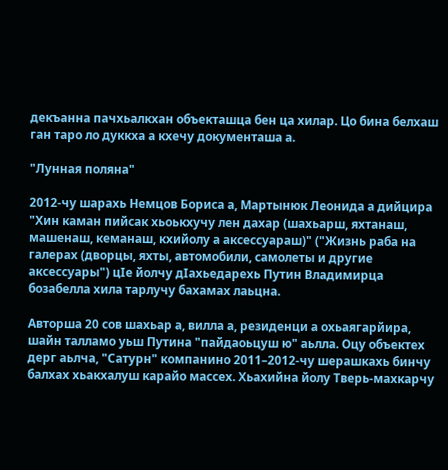декъанна пачхьалкхан объекташца бен ца хилар. Цо бина белхаш ган таро ло дуккха а кхечу документаша а.

"Лунная поляна"

2012-чу шарахь Немцов Бориса а, Мартынюк Леонида а дийцира "Хин каман пийсак хьоькхучу лен дахар (шахьарш, яхтанаш, машенаш, кеманаш, кхийолу а аксессуараш)" ("Жизнь раба на галерах (дворцы, яхты, автомобили, самолеты и другие аксессуары") цIе йолчу дIахьедарехь Путин Владимирца бозабелла хила тарлучу бахамах лаьцна.

Авторша 20 сов шахьар а, вилла а, резиденци а охьаягарйира, шайн талламо уьш Путина "пайдаоьцуш ю" аьлла. Оцу объектех дерг аьлча, "Сатурн" компанино 2011–2012-чу шерашкахь бинчу балхах хьакхалуш карайо массех. Хьахийна йолу Тверь-махкарчу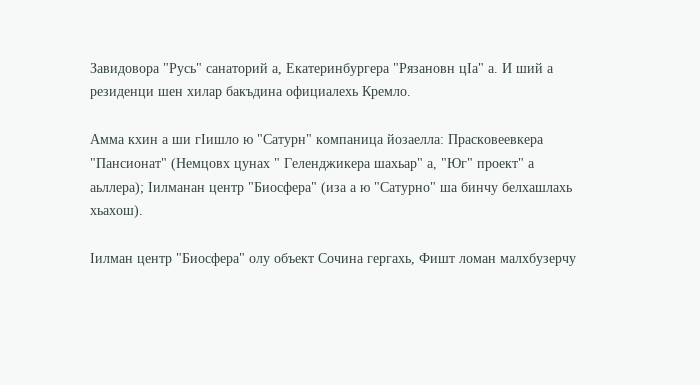Завидовора "Русь" санаторий а, Екатеринбургера "Рязановн цIа" а. И ший а резиденци шен хилар бакъдина официалехь Кремло.

Амма кхин а ши гIишло ю "Сатурн" компаница йозаелла: Прасковеевкера "Пансионат" (Немцовх цунах " Геленджикера шахьар" а, "Юг" проект" а аьллера); Iилманан центр "Биосфера" (иза а ю "Сатурно" ша бинчу белхашлахь хьахош).

Iилман центр "Биосфера" олу объект Сочина гергахь, Фишт ломан малхбузерчу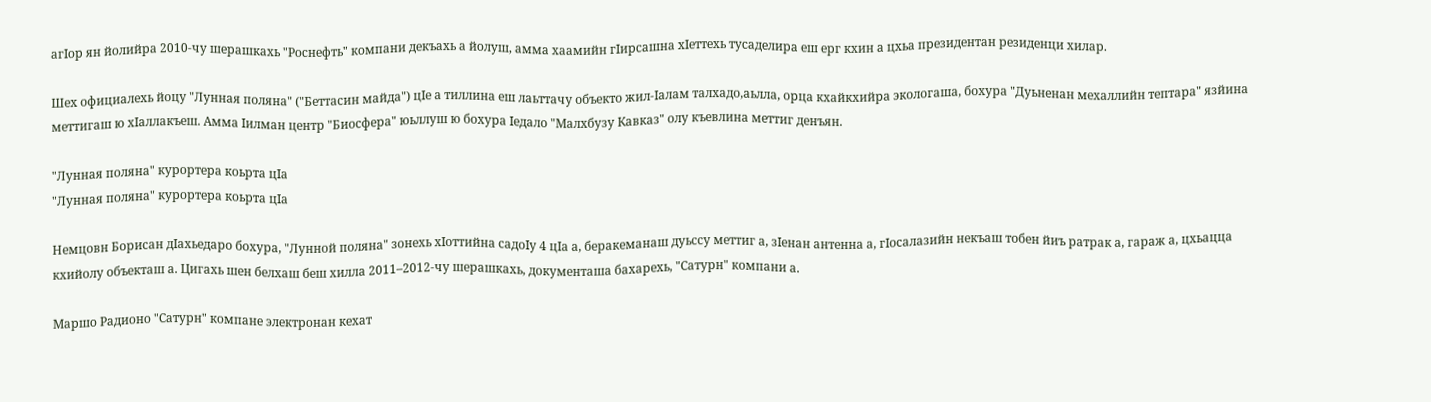агIор ян йолийра 2010-чу шерашкахь "Роснефть" компани декъахь а йолуш, амма хаамийн гIирсашна хIеттехь тусаделира еш ерг кхин а цхьа президентан резиденци хилар.

Шех официалехь йоцу "Лунная поляна" ("Беттасин майда") цIе а тиллина еш лаьттачу объекто жил-Iалам талхадо,аьлла, орца кхайкхийра экологаша, бохура "Дуьненан мехаллийн тептара" язйина меттигаш ю хIаллакъеш. Амма Iилман центр "Биосфера" юьллуш ю бохура Iедало "Малхбузу Кавказ" олу къевлина меттиг денъян.

"Лунная поляна" курортера коьрта цIа
"Лунная поляна" курортера коьрта цIа

Немцовн Борисан дIахьедаро бохура, "Лунной поляна" зонехь хIоттийна садоIу 4 цIа а, беракеманаш дуьссу меттиг а, зIенан антенна а, гIосалазийн некъаш тобен йиъ ратрак а, гараж а, цхьацца кхийолу объекташ а. Цигахь шен белхаш беш хилла 2011–2012-чу шерашкахь, документаша бахарехь, "Сатурн" компани а.

Маршо Радионо "Сатурн" компане электронан кехат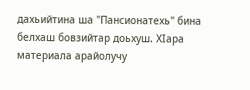дахьийтина ша "Пансионатехь" бина белхаш бовзийтар доьхуш. ХIара материала арайолучу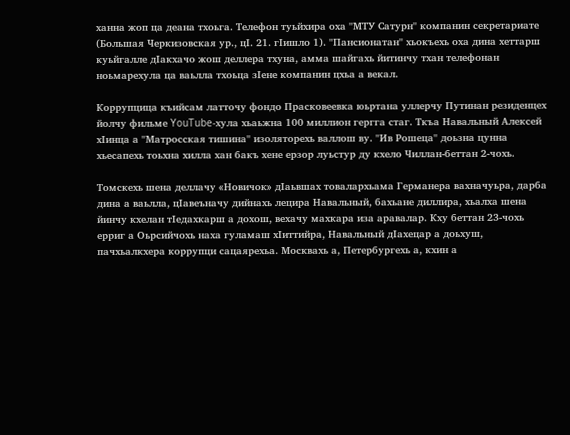ханна жоп ца деана тхоьга. Телефон туьйхира оха "МТУ Сатурн" компанин секретариате (Большая Черкизовская ур., цI. 21. гIишло 1). "Пансионатан" хьокъехь оха дина хеттарш куьйгалле дIакхачо жош деллера тхуна, амма шайгахь йитинчу тхан телефонан ноьмарехула ца ваьлла тхоьца зIене компанин цхьа а векал.

Коррупцица къийсам латточу фондо Прасковеевка юьртана уллерчу Путинан резиденцех йолчу фильме YouTube-хула хьаьжна 100 миллион гергга стаг. Ткъа Навальный Алексей хIинца а "Матросская тишина" изоляторехь валлош ву. "Ив Рошеца" доьзна цунна хьесапехь тоьхна хилла хан бакъ хене ерзор луьстур ду кхело Чиллан-беттан 2-чохь.

Томскехь шена деллачу «Новичок» дIаьвшах товалархьама Германера вахначуьра, дарба дина а ваьлла, цIавеъначу дийнахь лецира Навальный, бахьане диллира, хьалха шена йинчу кхелан тIедахкарш а дохош, вехачу махкара иза аравалар. Кху беттан 23-чохь ерриг а Оьрсийчохь наха гуламаш хIиттийра, Навальный дIахецар а доьхуш, пачхьалкхера коррупци сацаярехьа. Москвахь а, Петербургехь а, кхин а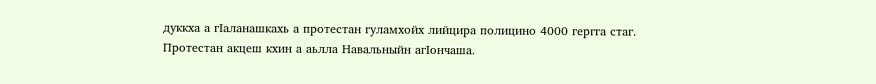дуккха а гIаланашкахь а протестан гуламхойх лийцира полицино 4000 гергга стаг. Протестан акцеш кхин а аьлла Навальныйн агIончаша.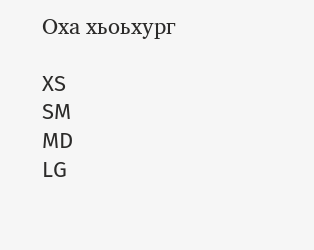Оха хьоьхург

XS
SM
MD
LG